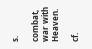s.

combat, war with Heaven.

cf.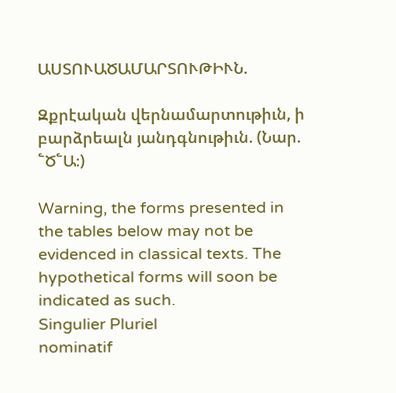ԱՍՏՈՒԱԾԱՄԱՐՏՈՒԹԻՒՆ.

Զքրէական վերնամարտութիւն, ի բարձրեալն յանդգնութիւն. (Նար. ՟Ծ՟Ա։)

Warning, the forms presented in the tables below may not be evidenced in classical texts. The hypothetical forms will soon be indicated as such.
Singulier Pluriel
nominatif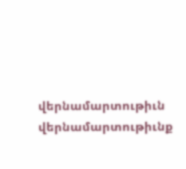վերնամարտութիւն վերնամարտութիւնք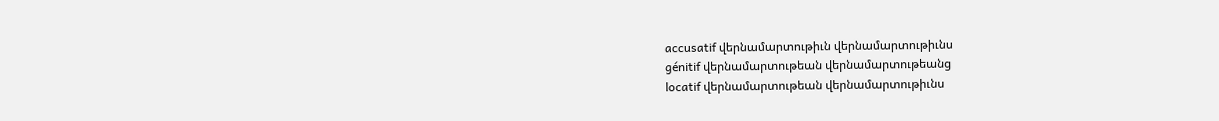accusatif վերնամարտութիւն վերնամարտութիւնս
génitif վերնամարտութեան վերնամարտութեանց
locatif վերնամարտութեան վերնամարտութիւնս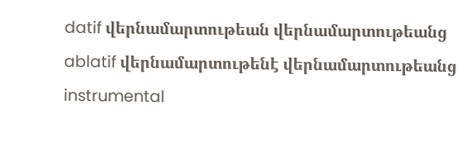datif վերնամարտութեան վերնամարտութեանց
ablatif վերնամարտութենէ վերնամարտութեանց
instrumental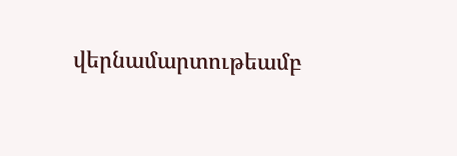վերնամարտութեամբ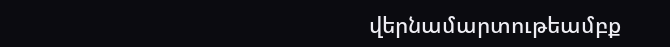վերնամարտութեամբք